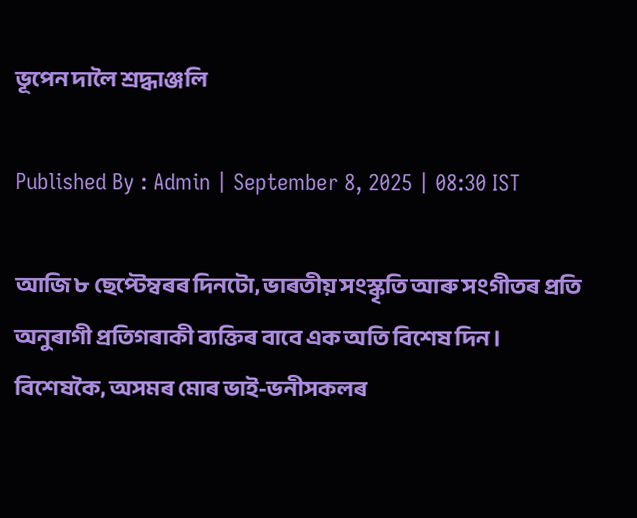ভূপেন দালৈ শ্ৰদ্ধাঞ্জলি

Published By : Admin | September 8, 2025 | 08:30 IST

আজি ৮ ছেপ্টেম্বৰৰ দিনটো, ভাৰতীয় সংস্কৃতি আৰু সংগীতৰ প্ৰতি অনুৰাগী প্ৰতিগৰাকী ব্যক্তিৰ বাবে এক অতি বিশেষ দিন। বিশেষকৈ, অসমৰ মোৰ ভাই-ভনীসকলৰ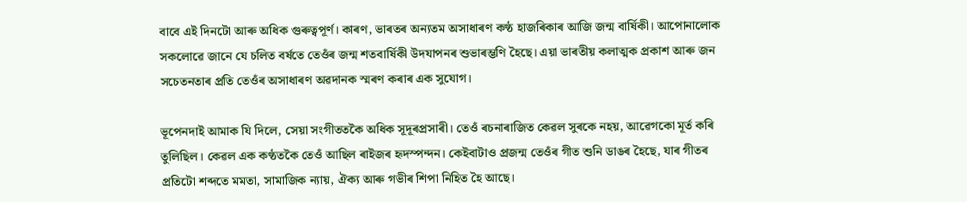বাবে এই দিনটো আৰু অধিক গুৰুত্বপূৰ্ণ। কাৰণ, ভাৰতৰ অন্যতম অসাধাৰণ কণ্ঠ হাজৰিকাৰ আজি জন্ম বাৰ্ষিকী। আপোনালোক সকলোৱে জানে যে চলিত বৰ্ষতে তেওঁৰ জন্ম শতবাৰ্ষিকী উদযাপনৰ শুভাৰম্ভণি হৈছে। এয়া ভাৰতীয় কলাত্মক প্ৰকাশ আৰু জন সচেতনতাৰ প্ৰতি তেওঁৰ অসাধাৰণ অৱদানক স্মৰণ কৰাৰ এক সুযোগ।

ভূপেনদাই আমাক যি দিলে, সেয়া সংগীততকৈ অধিক সূদূৰপ্ৰসাৰী। তেওঁ ৰচনাৰাজিত কেৱল সুৰকে নহয়, আৱেগকো মূৰ্ত কৰি তুলিছিল। কেৱল এক কণ্ঠতকৈ তেওঁ আছিল ৰাইজৰ হৃদস্পন্দন। কেইবাটাও প্ৰজন্ম তেওঁৰ গীত শুনি ডাঙৰ হৈছে, যাৰ গীতৰ প্ৰতিটো শব্দতে মমতা, সামাজিক ন্যায়, ঐক্য আৰু গভীৰ শিপা নিহিত হৈ আছে।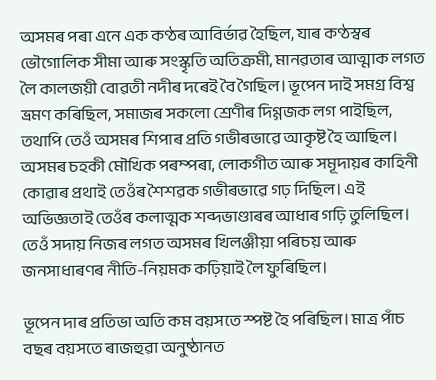অসমৰ পৰা এনে এক কণ্ঠৰ আবিৰ্ভাৱ হৈছিল, যাৰ কণ্ঠস্বৰ ভৌগোলিক সীমা আৰু সংস্কৃতি অতিক্ৰমী, মানৱতাৰ আত্মাক লগত লৈ কালজয়ী বোৱতী নদীৰ দৰেই বৈ গৈছিল। ভূপেন দাই সমগ্ৰ বিশ্ব ভ্ৰমণ কৰিছিল, সমাজৰ সকলো শ্ৰেণীৰ দিগ্গজক লগ পাইছিল, তথাপি তেওঁ অসমৰ শিপাৰ প্ৰতি গভীৰভাৱে আকৃষ্ট হৈ আছিল। অসমৰ চহকী মৌখিক পৰম্পৰা, লোকগীত আৰু সমূদায়ৰ কাহিনী কোৱাৰ প্ৰথাই তেওঁৰ শৈশৱক গভীৰভাৱে গঢ় দিছিল। এই অভিজ্ঞতাই তেওঁৰ কলাত্মক শব্দভাণ্ডাৰৰ আধাৰ গঢ়ি তুলিছিল। তেওঁ সদায় নিজৰ লগত অসমৰ খিলঞ্জীয়া পৰিচয় আৰু জনসাধাৰণৰ নীতি-নিয়মক কঢ়িয়াই লৈ ফুৰিছিল।

ভূপেন দাৰ প্ৰতিভা অতি কম বয়সতে স্পষ্ট হৈ পৰিছিল। মাত্ৰ পাঁচ বছৰ বয়সতে ৰাজহুৱা অনুষ্ঠানত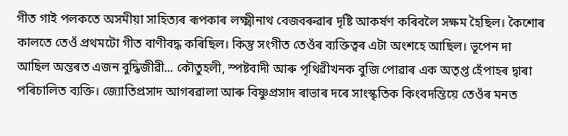গীত গাই পলকতে অসমীয়া সাহিত্যৰ ৰূপকাৰ লক্ষ্মীনাথ বেজবৰুৱাৰ দৃষ্টি আকৰ্ষণ কৰিবলৈ সক্ষম হৈছিল। কৈশোৰ কালতে তেওঁ প্ৰথমটো গীত বাণীবদ্ধ কৰিছিল। কিন্তু সংগীত তেওঁৰ ব্যক্তিত্বৰ এটা অংশহে আছিল। ভূপেন দা আছিল অন্তৰত এজন বুদ্ধিজীৱী... কৌতুহলী, স্পষ্টবাদী আৰু পৃথিৱীখনক বুজি পোৱাৰ এক অতৃপ্ত হেঁপাহৰ দ্বাৰা পৰিচালিত ব্যক্তি। জ্যোতিপ্ৰসাদ আগৰৱালা আৰু বিষ্ণুপ্ৰসাদ ৰাভাৰ দৰে সাংস্কৃতিক কিংবদন্তিয়ে তেওঁৰ মনত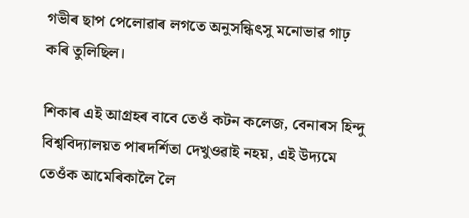গভীৰ ছাপ পেলোৱাৰ লগতে অনুসন্ধিৎসু মনোভাৱ গাঢ় কৰি তুলিছিল।

শিকাৰ এই আগ্ৰহৰ বাবে তেওঁ কটন কলেজ, বেনাৰস হিন্দু বিশ্ববিদ্যালয়ত পাৰদৰ্শিতা দেখুওৱাই নহয়, এই উদ্যমে তেওঁক আমেৰিকালৈ লৈ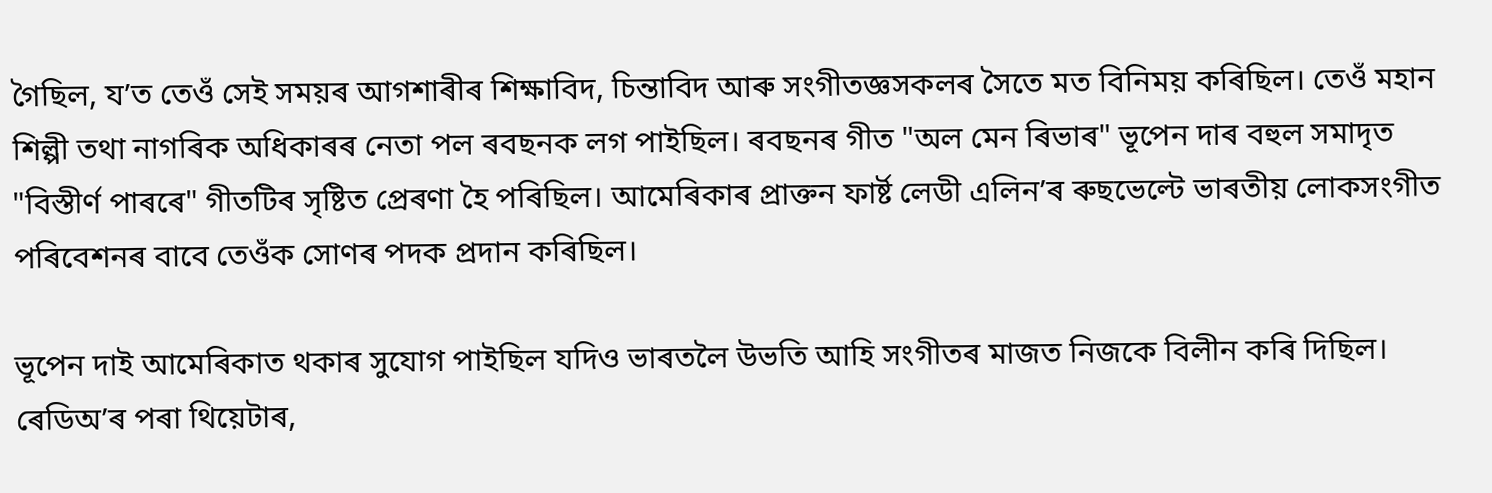গৈছিল, য’ত তেওঁ সেই সময়ৰ আগশাৰীৰ শিক্ষাবিদ, চিন্তাবিদ আৰু সংগীতজ্ঞসকলৰ সৈতে মত বিনিময় কৰিছিল। তেওঁ মহান শিল্পী তথা নাগৰিক অধিকাৰৰ নেতা পল ৰবছনক লগ পাইছিল। ৰবছনৰ গীত "অল মেন ৰিভাৰ" ভূপেন দাৰ বহুল সমাদৃত "বিস্তীৰ্ণ পাৰৰে" গীতটিৰ সৃষ্টিত প্ৰেৰণা হৈ পৰিছিল। আমেৰিকাৰ প্ৰাক্তন ফাৰ্ষ্ট লেডী এলিন’ৰ ৰুছভেল্টে ভাৰতীয় লোকসংগীত পৰিবেশনৰ বাবে তেওঁক সোণৰ পদক প্ৰদান কৰিছিল।

ভূপেন দাই আমেৰিকাত থকাৰ সুযোগ পাইছিল যদিও ভাৰতলৈ উভতি আহি সংগীতৰ মাজত নিজকে বিলীন কৰি দিছিল। ৰেডিঅ’ৰ পৰা থিয়েটাৰ,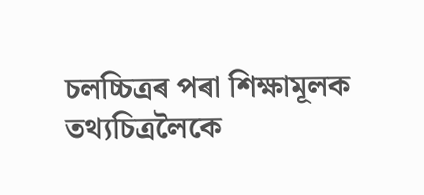চলচ্চিত্ৰৰ পৰা শিক্ষামূলক তথ্যচিত্ৰলৈকে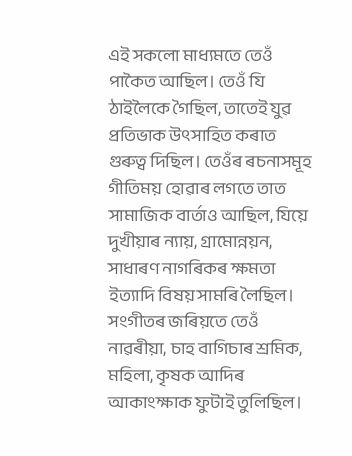এই সকলো মাধ্যমতে তেওঁ পাকৈত আছিল। তেওঁ যি ঠাইলৈকে গৈছিল, তাতেই যুৱ প্ৰতিভাক উৎসাহিত কৰাত গুৰুত্ব দিছিল। তেওঁৰ ৰচনাসমূহ গীতিময় হোৱাৰ লগতে তাত সামাজিক বাৰ্তাও আছিল, যিয়ে দুখীয়াৰ ন্যায়, গ্ৰামোন্নয়ন, সাধাৰণ নাগৰিকৰ ক্ষমতা ইত্যাদি বিষয় সামৰি লৈছিল। সংগীতৰ জৰিয়তে তেওঁ নাৱৰীয়া, চাহ বাগিচাৰ শ্ৰমিক, মহিলা, কৃষক আদিৰ আকাংক্ষাক ফুটাই তুলিছিল।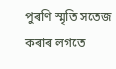পুৰণি স্মৃতি সতেজ কৰাৰ লগতে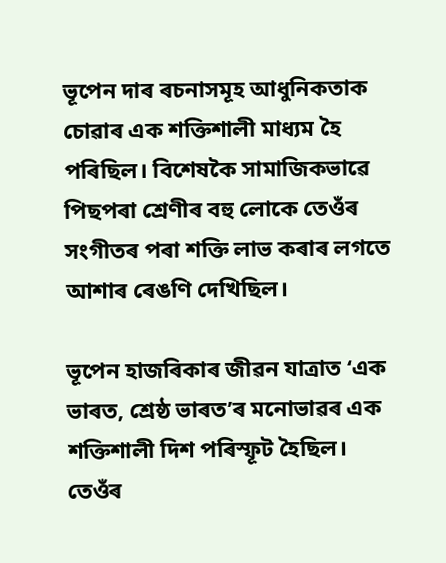ভূপেন দাৰ ৰচনাসমূহ আধুনিকতাক চোৱাৰ এক শক্তিশালী মাধ্যম হৈ পৰিছিল। বিশেষকৈ সামাজিকভাৱে পিছপৰা শ্ৰেণীৰ বহু লোকে তেওঁৰ সংগীতৰ পৰা শক্তি লাভ কৰাৰ লগতে আশাৰ ৰেঙণি দেখিছিল।

ভূপেন হাজৰিকাৰ জীৱন যাত্ৰাত ‘এক ভাৰত, শ্ৰেষ্ঠ ভাৰত’ৰ মনোভাৱৰ এক শক্তিশালী দিশ পৰিস্ফূট হৈছিল। তেওঁৰ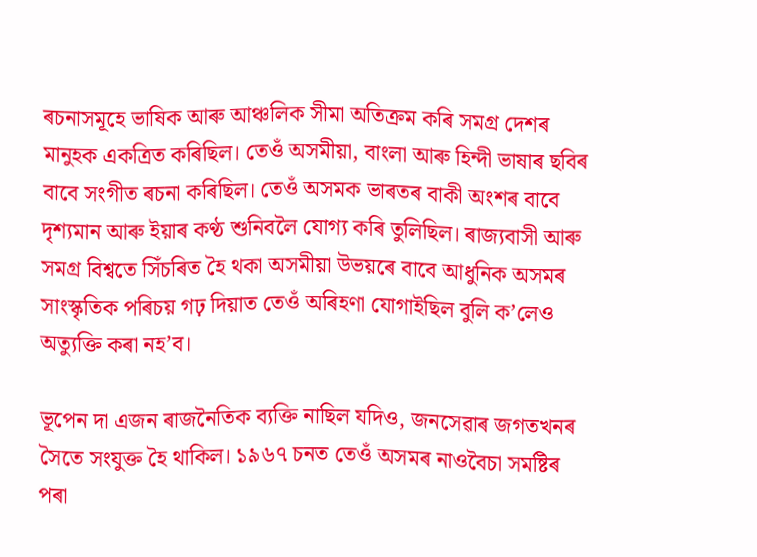ৰচনাসমূহে ভাষিক আৰু আঞ্চলিক সীমা অতিক্ৰম কৰি সমগ্ৰ দেশৰ মানুহক একত্ৰিত কৰিছিল। তেওঁ অসমীয়া, বাংলা আৰু হিন্দী ভাষাৰ ছবিৰ বাবে সংগীত ৰচনা কৰিছিল। তেওঁ অসমক ভাৰতৰ বাকী অংশৰ বাবে দৃশ্যমান আৰু ইয়াৰ কণ্ঠ শুনিবলৈ যোগ্য কৰি তুলিছিল। ৰাজ্যবাসী আৰু সমগ্ৰ বিশ্বতে সিঁচৰিত হৈ থকা অসমীয়া উভয়ৰে বাবে আধুনিক অসমৰ সাংস্কৃতিক পৰিচয় গঢ় দিয়াত তেওঁ অৰিহণা যোগাইছিল বুলি ক’লেও অত্যুক্তি কৰা নহ’ব।

ভূপেন দা এজন ৰাজনৈতিক ব্যক্তি নাছিল যদিও, জনসেৱাৰ জগতখনৰ সৈতে সংযুক্ত হৈ থাকিল। ১৯৬৭ চনত তেওঁ অসমৰ নাওবৈচা সমষ্টিৰ পৰা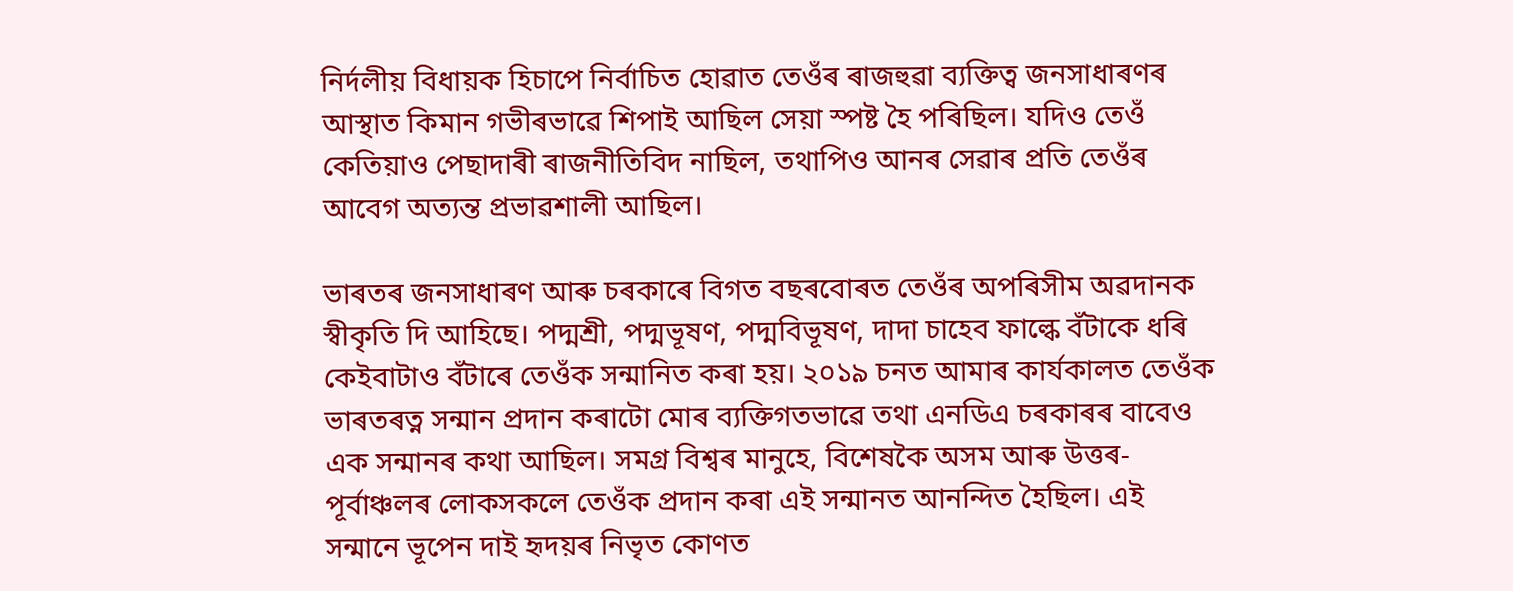নিৰ্দলীয় বিধায়ক হিচাপে নিৰ্বাচিত হোৱাত তেওঁৰ ৰাজহুৱা ব্যক্তিত্ব জনসাধাৰণৰ আস্থাত কিমান গভীৰভাৱে শিপাই আছিল সেয়া স্পষ্ট হৈ পৰিছিল। যদিও তেওঁ কেতিয়াও পেছাদাৰী ৰাজনীতিবিদ নাছিল, তথাপিও আনৰ সেৱাৰ প্ৰতি তেওঁৰ আবেগ অত্যন্ত প্ৰভাৱশালী আছিল।

ভাৰতৰ জনসাধাৰণ আৰু চৰকাৰে বিগত বছৰবোৰত তেওঁৰ অপৰিসীম অৱদানক স্বীকৃতি দি আহিছে। পদ্মশ্ৰী, পদ্মভূষণ, পদ্মবিভূষণ, দাদা চাহেব ফাল্কে বঁটাকে ধৰি কেইবাটাও বঁটাৰে তেওঁক সন্মানিত কৰা হয়। ২০১৯ চনত আমাৰ কাৰ্যকালত তেওঁক ভাৰতৰত্ন সন্মান প্ৰদান কৰাটো মোৰ ব্যক্তিগতভাৱে তথা এনডিএ চৰকাৰৰ বাবেও এক সন্মানৰ কথা আছিল। সমগ্ৰ বিশ্বৰ মানুহে, বিশেষকৈ অসম আৰু উত্তৰ-পূৰ্বাঞ্চলৰ লোকসকলে তেওঁক প্ৰদান কৰা এই সন্মানত আনন্দিত হৈছিল। এই সন্মানে ভূপেন দাই হৃদয়ৰ নিভৃত কোণত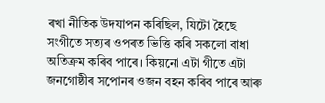ৰখা নীতিক উদযাপন কৰিছিল, যিটো হৈছে সংগীতে সত্যৰ ওপৰত ভিত্তি কৰি সকলো বাধা অতিক্ৰম কৰিব পাৰে। কিয়নো এটা গীতে এটা জনগোষ্ঠীৰ সপোনৰ ওজন বহন কৰিব পাৰে আৰু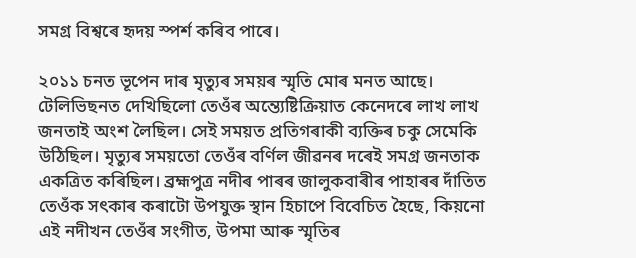সমগ্ৰ বিশ্বৰে হৃদয় স্পৰ্শ কৰিব পাৰে।

২০১১ চনত ভূপেন দাৰ মৃত্যুৰ সময়ৰ স্মৃতি মোৰ মনত আছে। টেলিভিছনত দেখিছিলো তেওঁৰ অন্ত্যেষ্টিক্ৰিয়াত কেনেদৰে লাখ লাখ জনতাই অংশ লৈছিল। সেই সময়ত প্ৰতিগৰাকী ব্যক্তিৰ চকু সেমেকি উঠিছিল। মৃত্যুৰ সময়তো তেওঁৰ বৰ্ণিল জীৱনৰ দৰেই সমগ্ৰ জনতাক একত্ৰিত কৰিছিল। ব্ৰহ্মপুত্ৰ নদীৰ পাৰৰ জালুকবাৰীৰ পাহাৰৰ দাঁতিত তেওঁক সৎকাৰ কৰাটো উপযুক্ত স্থান হিচাপে বিবেচিত হৈছে, কিয়নো এই নদীখন তেওঁৰ সংগীত, উপমা আৰু স্মৃতিৰ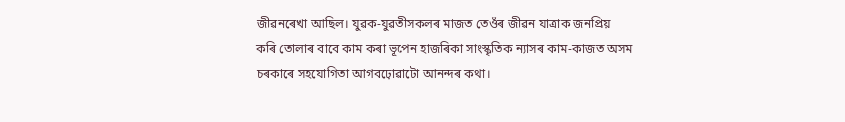জীৱনৰেখা আছিল। যুৱক-যুৱতীসকলৰ মাজত তেওঁৰ জীৱন যাত্ৰাক জনপ্ৰিয় কৰি তোলাৰ বাবে কাম কৰা ভূপেন হাজৰিকা সাংস্কৃতিক ন্যাসৰ কাম-কাজত অসম চৰকাৰে সহযোগিতা আগবঢ়োৱাটো আনন্দৰ কথা।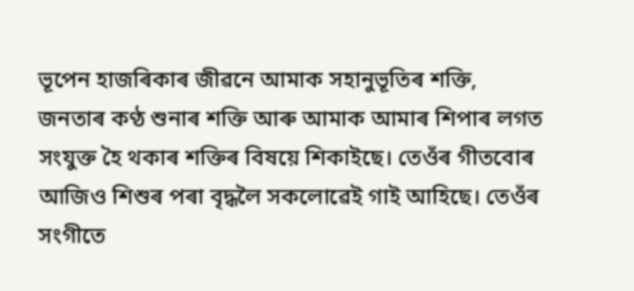ভূপেন হাজৰিকাৰ জীৱনে আমাক সহানুভূতিৰ শক্তি, জনতাৰ কণ্ঠ শুনাৰ শক্তি আৰু আমাক আমাৰ শিপাৰ লগত সংযুক্ত হৈ থকাৰ শক্তিৰ বিষয়ে শিকাইছে। তেওঁৰ গীতবোৰ আজিও শিশুৰ পৰা বৃদ্ধলৈ সকলোৱেই গাই আহিছে। তেওঁৰ সংগীতে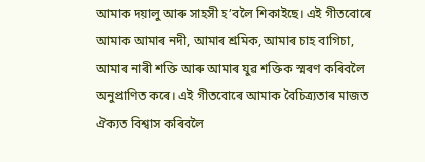আমাক দয়ালু আৰু সাহসী হ’বলৈ শিকাইছে। এই গীতবোৰে আমাক আমাৰ নদী, আমাৰ শ্ৰমিক, আমাৰ চাহ বাগিচা, আমাৰ নাৰী শক্তি আৰু আমাৰ যুৱ শক্তিক স্মৰণ কৰিবলৈ অনুপ্ৰাণিত কৰে। এই গীতবোৰে আমাক বৈচিত্ৰ্যতাৰ মাজত ঐক্যত বিশ্বাস কৰিবলৈ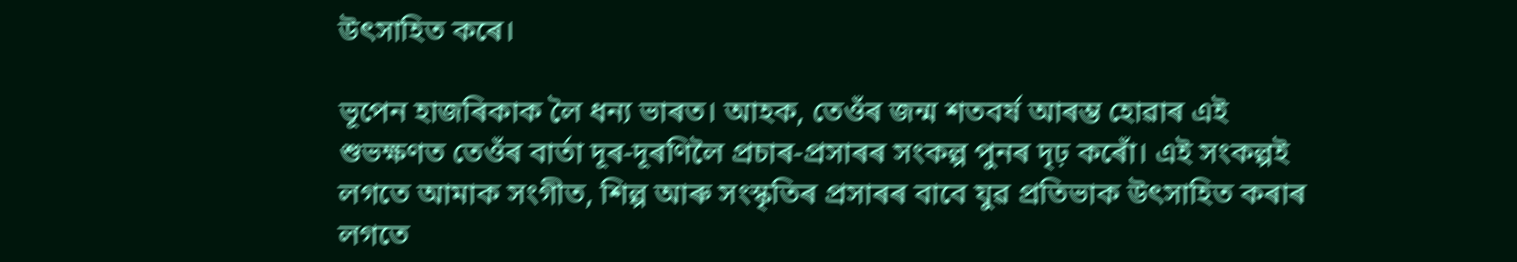উৎসাহিত কৰে।

ভূপেন হাজৰিকাক লৈ ধন্য ভাৰত। আহক, তেওঁৰ জন্ম শতবৰ্ষ আৰম্ভ হোৱাৰ এই শুভক্ষণত তেওঁৰ বাৰ্তা দূৰ-দূৰণিলৈ প্ৰচাৰ-প্ৰসাৰৰ সংকল্প পুনৰ দৃঢ় কৰোঁ। এই সংকল্পই লগতে আমাক সংগীত, শিল্প আৰু সংস্কৃতিৰ প্ৰসাৰৰ বাবে যুৱ প্ৰতিভাক উৎসাহিত কৰাৰ লগতে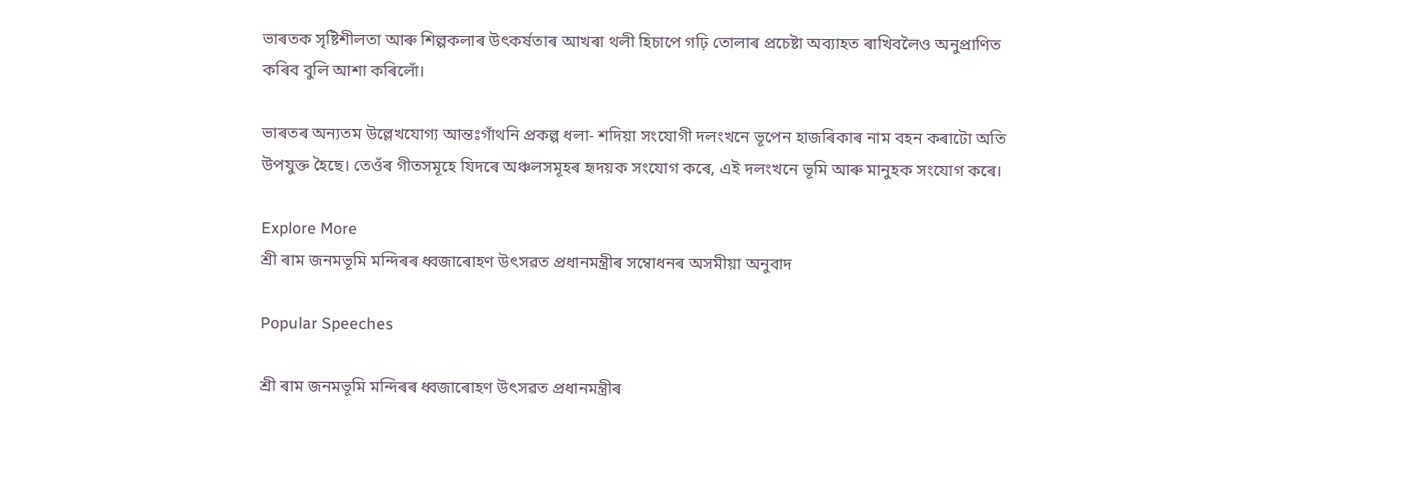ভাৰতক সৃষ্টিশীলতা আৰু শিল্পকলাৰ উৎকৰ্ষতাৰ আখৰা থলী হিচাপে গঢ়ি তোলাৰ প্ৰচেষ্টা অব্যাহত ৰাখিবলৈও অনুপ্ৰাণিত কৰিব বুলি আশা কৰিলোঁ।

ভাৰতৰ অন্যতম উল্লেখযোগ্য আন্তঃগাঁথনি প্ৰকল্প ধলা- শদিয়া সংযোগী দলংখনে ভূপেন হাজৰিকাৰ নাম বহন কৰাটো অতি উপযুক্ত হৈছে। তেওঁৰ গীতসমূহে যিদৰে অঞ্চলসমূহৰ হৃদয়ক সংযোগ কৰে, এই দলংখনে ভূমি আৰু মানুহক সংযোগ কৰে।

Explore More
শ্ৰী ৰাম জনমভূমি মন্দিৰৰ ধ্বজাৰোহণ উৎসৱত প্ৰধানমন্ত্ৰীৰ সম্বোধনৰ অসমীয়া অনুবাদ

Popular Speeches

শ্ৰী ৰাম জনমভূমি মন্দিৰৰ ধ্বজাৰোহণ উৎসৱত প্ৰধানমন্ত্ৰীৰ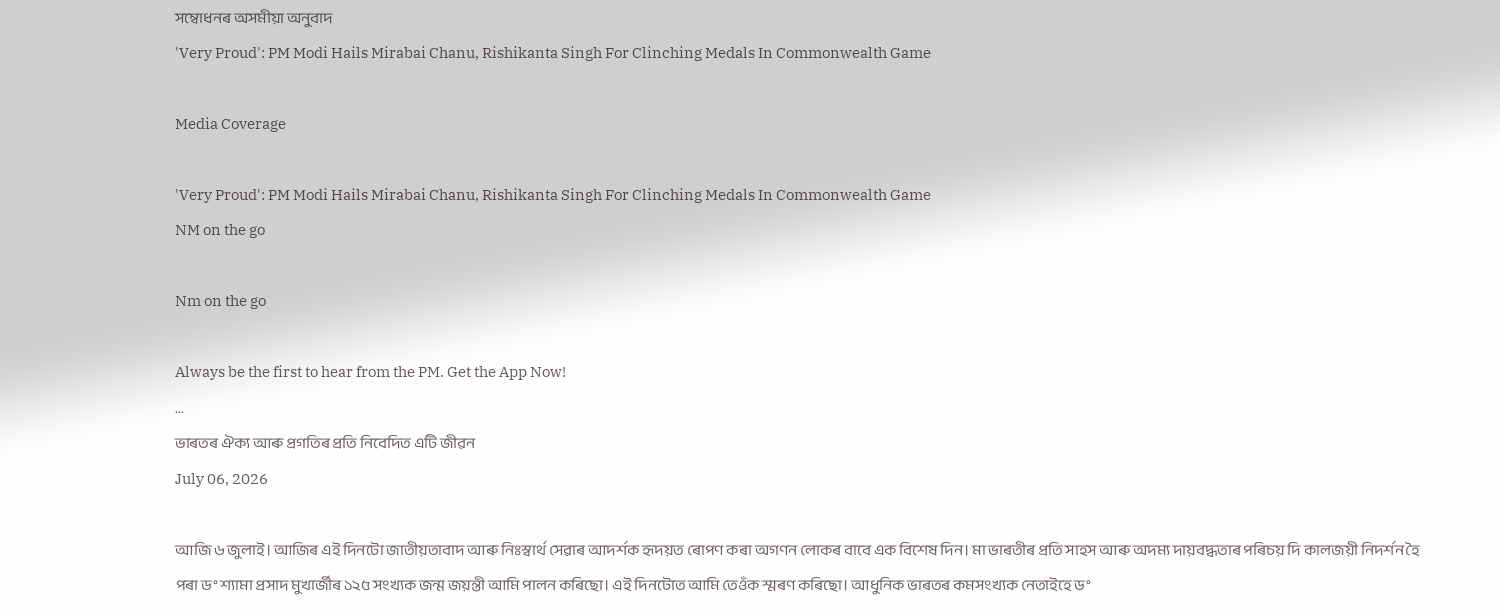সম্বোধনৰ অসমীয়া অনুবাদ
'Very Proud': PM Modi Hails Mirabai Chanu, Rishikanta Singh For Clinching Medals In Commonwealth Game

Media Coverage

'Very Proud': PM Modi Hails Mirabai Chanu, Rishikanta Singh For Clinching Medals In Commonwealth Game
NM on the go

Nm on the go

Always be the first to hear from the PM. Get the App Now!
...
ভাৰতৰ ঐক্য আৰু প্ৰগতিৰ প্ৰতি নিবেদিত এটি জীৱন
July 06, 2026

আজি ৬ জুলাই। আজিৰ এই দিনটো জাতীয়তাবাদ আৰু নিঃস্বাৰ্থ সেৱাৰ আদৰ্শক হৃদয়ত ৰোপণ কৰা অগণন লোকৰ বাবে এক বিশেষ দিন। মা ভাৰতীৰ প্ৰতি সাহস আৰু অদম্য দায়বদ্ধতাৰ পৰিচয় দি কালজয়ী নিদৰ্শন হৈ পৰা ড° শ্যামা প্ৰসাদ মুখাৰ্জীৰ ১২৫ সংখ্যক জন্ম জয়ন্তী আমি পালন কৰিছো। এই দিনটোত আমি তেওঁক স্মৰণ কৰিছো। আধুনিক ভাৰতৰ কমসংখ্যক নেতাইহে ড°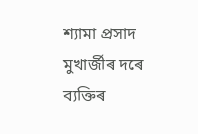শ্যামা প্ৰসাদ মুখাৰ্জীৰ দৰে ব্যক্তিৰ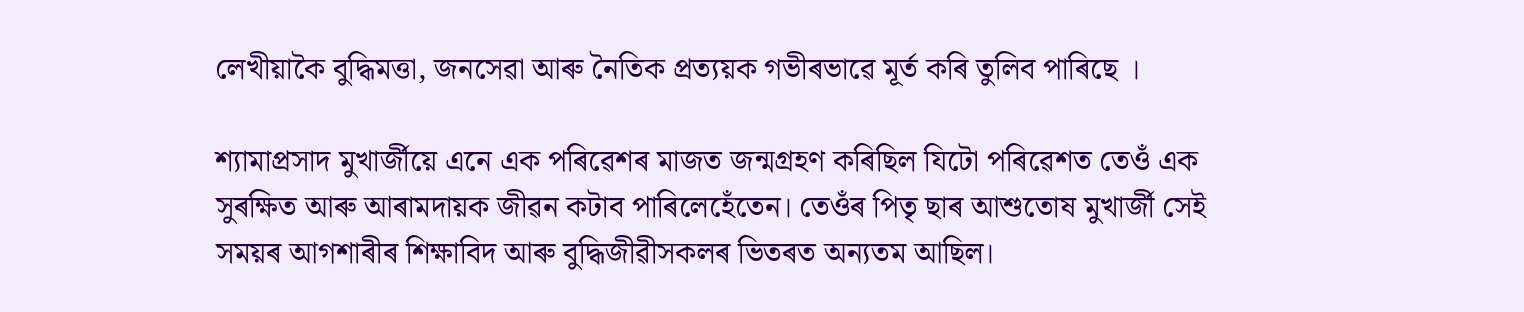লেখীয়াকৈ বুদ্ধিমত্তা, জনসেৱা আৰু নৈতিক প্ৰত্যয়ক গভীৰভাৱে মূৰ্ত কৰি তুলিব পাৰিছে ।

শ্যামাপ্ৰসাদ মুখাৰ্জীয়ে এনে এক পৰিৱেশৰ মাজত জন্মগ্ৰহণ কৰিছিল যিটো পৰিৱেশত তেওঁ এক সুৰক্ষিত আৰু আৰামদায়ক জীৱন কটাব পাৰিলেহেঁতেন। তেওঁৰ পিতৃ ছাৰ আশুতোষ মুখাৰ্জী সেই সময়ৰ আগশাৰীৰ শিক্ষাবিদ আৰু বুদ্ধিজীৱীসকলৰ ভিতৰত অন্যতম আছিল।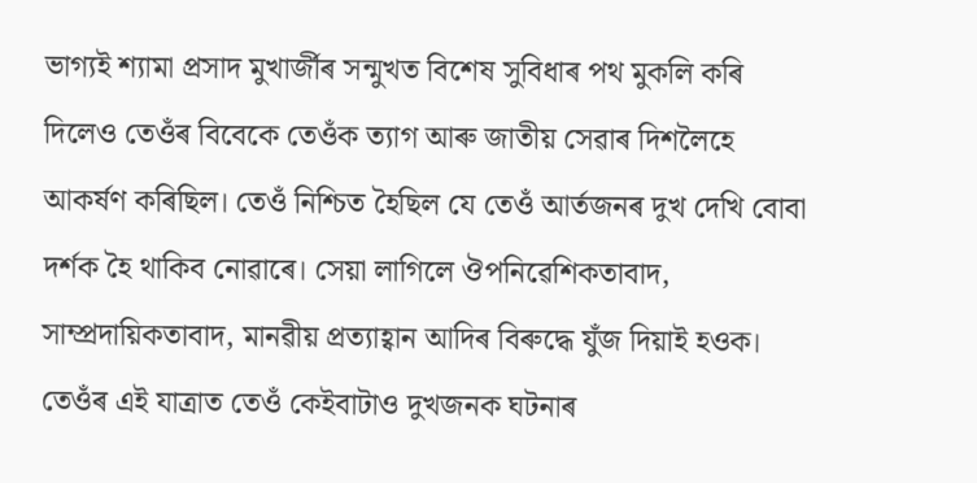ভাগ্যই শ্যামা প্ৰসাদ মুখাৰ্জীৰ সন্মুখত বিশেষ সুবিধাৰ পথ মুকলি কৰি দিলেও তেওঁৰ বিবেকে তেওঁক ত্যাগ আৰু জাতীয় সেৱাৰ দিশলৈহে আকৰ্ষণ কৰিছিল। তেওঁ নিশ্চিত হৈছিল যে তেওঁ আৰ্তজনৰ দুখ দেখি বোবা দৰ্শক হৈ থাকিব নোৱাৰে। সেয়া লাগিলে ঔপনিৱেশিকতাবাদ, সাম্প্ৰদায়িকতাবাদ, মানৱীয় প্ৰত্যাহ্বান আদিৰ বিৰুদ্ধে যুঁজ দিয়াই হওক। তেওঁৰ এই যাত্ৰাত তেওঁ কেইবাটাও দুখজনক ঘটনাৰ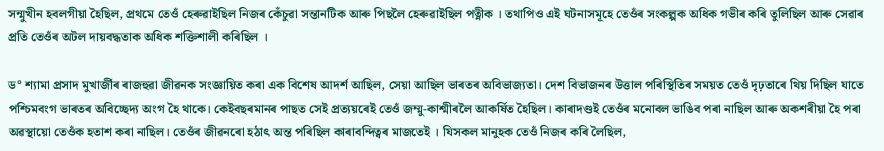সন্মুখীন হবলগীয়া হৈছিল, প্ৰথমে তেওঁ হেৰুৱাইছিল নিজৰ কেঁচুৱা সন্তানটিক আৰু পিছলৈ হেৰুৱাইছিল পত্নীক । তথাপিও এই ঘটনাসমূহে তেওঁৰ সংকল্পক অধিক গভীৰ কৰি তুলিছিল আৰু সেৱাৰ প্ৰতি তেওঁৰ অটল দায়বদ্ধতাক অধিক শক্তিশালী কৰিছিল ।

ড° শ্যামা প্ৰসাদ মুখাৰ্জীৰ ৰাজহুৱা জীৱনক সংজ্ঞায়িত কৰা এক বিশেষ আদৰ্শ আছিল, সেয়া আছিল ভাৰতৰ অবিভাজ্যতা। দেশ বিভাজনৰ উত্তাল পৰিস্থিতিৰ সময়ত তেওঁ দৃঢ়তাৰে থিয় দিছিল যাতে পশ্চিমবংগ ভাৰতৰ অবিচ্ছেদ্য অংগ হৈ থাকে। কেইবছৰমানৰ পাছত সেই প্ৰত্যয়ৰেই তেওঁ জম্মু-কাশ্মীৰলৈ আকৰ্ষিত হৈছিল। কাৰাদণ্ডই তেওঁৰ মনোবল ভাঙিব পৰা নাছিল আৰু অকশৰীয়া হৈ পৰা অৱস্থায়ো তেওঁক হতাশ কৰা নাছিল। তেওঁৰ জীৱনৰো হঠাৎ অন্ত পৰিছিল কাৰাবন্দিত্বৰ মাজতেই । যিসকল মানুহক তেওঁ নিজৰ কৰি লৈছিল,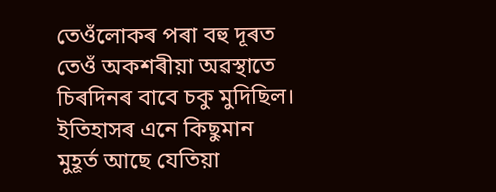তেওঁলোকৰ পৰা বহু দূৰত তেওঁ অকশৰীয়া অৱস্থাতে চিৰদিনৰ বাবে চকু মুদিছিল। ইতিহাসৰ এনে কিছুমান মুহূৰ্ত আছে যেতিয়া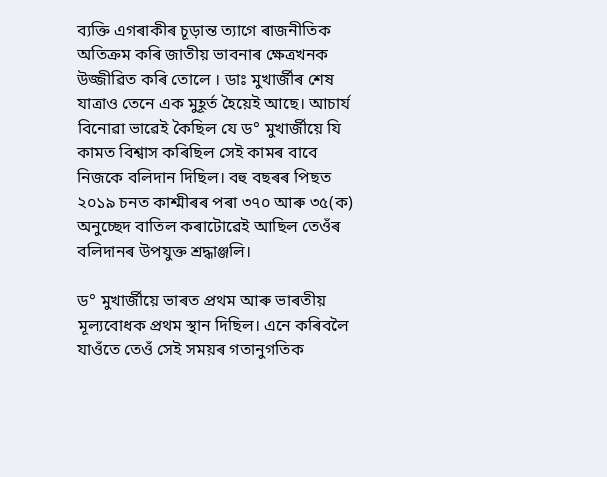ব্যক্তি এগৰাকীৰ চূড়ান্ত ত্যাগে ৰাজনীতিক অতিক্ৰম কৰি জাতীয় ভাবনাৰ ক্ষেত্ৰখনক উজ্জীৱিত কৰি তোলে । ডাঃ মুখাৰ্জীৰ শেষ যাত্ৰাও তেনে এক মুহূৰ্ত হৈয়েই আছে। আচাৰ্য বিনোৱা ভাৱেই কৈছিল যে ড° মুখাৰ্জীয়ে যি কামত বিশ্বাস কৰিছিল সেই কামৰ বাবে নিজকে বলিদান দিছিল। বহু বছৰৰ পিছত ২০১৯ চনত কাশ্মীৰৰ পৰা ৩৭০ আৰু ৩৫(ক) অনুচ্ছেদ বাতিল কৰাটোৱেই আছিল তেওঁৰ বলিদানৰ উপযুক্ত শ্ৰদ্ধাঞ্জলি।

ড° মুখাৰ্জীয়ে ভাৰত প্ৰথম আৰু ভাৰতীয় মূল্যবোধক প্ৰথম স্থান দিছিল। এনে কৰিবলৈ যাওঁতে তেওঁ সেই সময়ৰ গতানুগতিক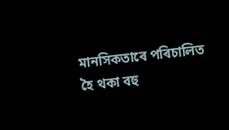মানসিকতাৰে পৰিচালিত হৈ থকা বহু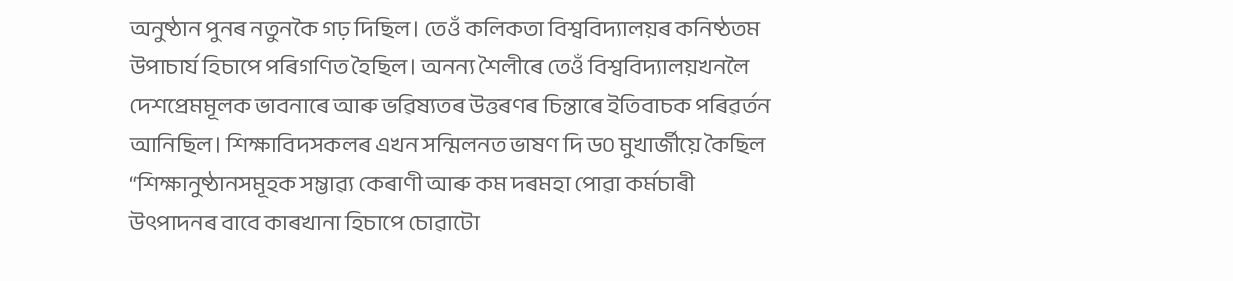অনুষ্ঠান পুনৰ নতুনকৈ গঢ় দিছিল। তেওঁ কলিকতা বিশ্ববিদ্যালয়ৰ কনিষ্ঠতম উপাচাৰ্য হিচাপে পৰিগণিত হৈছিল। অনন্য শৈলীৰে তেওঁ বিশ্ববিদ্যালয়খনলৈ দেশপ্ৰেমমূলক ভাবনাৰে আৰু ভৱিষ্যতৰ উত্তৰণৰ চিন্তাৰে ইতিবাচক পৰিৱৰ্তন আনিছিল। শিক্ষাবিদসকলৰ এখন সন্মিলনত ভাষণ দি ড০ মুখাৰ্জীয়ে কৈছিল “শিক্ষানুষ্ঠানসমূহক সম্ভাৱ্য কেৰাণী আৰু কম দৰমহা পোৱা কৰ্মচাৰী উৎপাদনৰ বাবে কাৰখানা হিচাপে চোৱাটো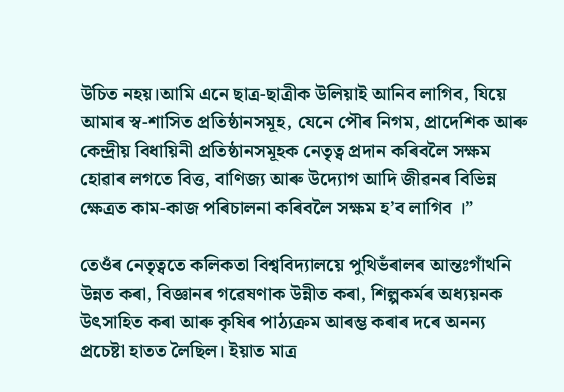উচিত নহয়।আমি এনে ছাত্ৰ-ছাত্ৰীক উলিয়াই আনিব লাগিব, যিয়ে আমাৰ স্ব-শাসিত প্ৰতিষ্ঠানসমূহ, যেনে পৌৰ নিগম, প্ৰাদেশিক আৰু কেন্দ্ৰীয় বিধায়িনী প্ৰতিষ্ঠানসমূহক নেতৃত্ব প্ৰদান কৰিবলৈ সক্ষম হোৱাৰ লগতে বিত্ত, বাণিজ্য আৰু উদ্যোগ আদি জীৱনৰ বিভিন্ন ক্ষেত্ৰত কাম-কাজ পৰিচালনা কৰিবলৈ সক্ষম হ’ব লাগিব ।”

তেওঁৰ নেতৃত্বতে কলিকতা বিশ্ববিদ্যালয়ে পুথিভঁৰালৰ আন্তঃগাঁথনি উন্নত কৰা, বিজ্ঞানৰ গৱেষণাক উন্নীত কৰা, শিল্পকৰ্মৰ অধ্যয়নক উৎসাহিত কৰা আৰু কৃষিৰ পাঠ্যক্ৰম আৰম্ভ কৰাৰ দৰে অনন্য প্ৰচেষ্টা হাতত লৈছিল। ইয়াত মাত্ৰ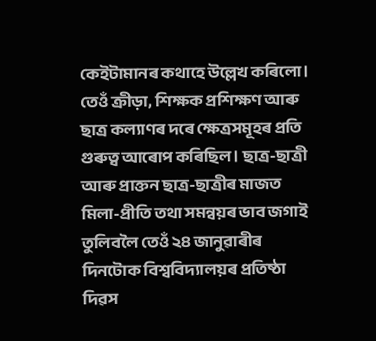কেইটামানৰ কথাহে উল্লেখ কৰিলো। তেওঁ ক্ৰীড়া, শিক্ষক প্ৰশিক্ষণ আৰু ছাত্ৰ কল্যাণৰ দৰে ক্ষেত্ৰসমূহৰ প্ৰতি গুৰুত্ব আৰোপ কৰিছিল। ছাত্ৰ-ছাত্ৰী আৰু প্ৰাক্তন ছাত্ৰ-ছাত্ৰীৰ মাজত মিলা-প্ৰীতি তথা সমন্বয়ৰ ভাব জগাই তুলিবলৈ তেওঁ ২৪ জানুৱাৰীৰ দিনটোক বিশ্ববিদ্যালয়ৰ প্ৰতিষ্ঠা দিৱস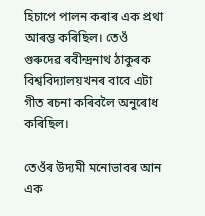হিচাপে পালন কৰাৰ এক প্ৰথা আৰম্ভ কৰিছিল। তেওঁ গুৰুদেৱ ৰবীন্দ্ৰনাথ ঠাকুৰক বিশ্ববিদ্যালয়খনৰ বাবে এটা গীত ৰচনা কৰিবলৈ অনুৰোধ কৰিছিল।

তেওঁৰ উদ্যমী মনোভাবৰ আন এক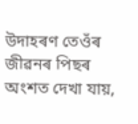উদাহৰণ তেওঁৰ জীৱনৰ পিছৰ অংশত দেখা যায়,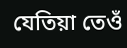যেতিয়া তেওঁ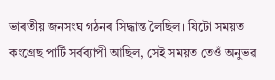ভাৰতীয় জনসংঘ গঠনৰ সিদ্ধান্ত লৈছিল। যিটো সময়ত কংগ্ৰেছ পাৰ্টি সৰ্বব্যাপী আছিল, সেই সময়ত তেওঁ অনুভৱ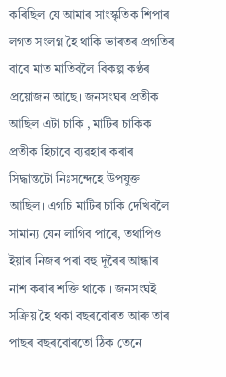কৰিছিল যে আমাৰ সাংস্কৃতিক শিপাৰ লগত সংলগ্ন হৈ থাকি ভাৰতৰ প্ৰগতিৰ বাবে মাত মাতিবলৈ বিকল্প কণ্ঠৰ প্ৰয়োজন আছে। জনসংঘৰ প্ৰতীক আছিল এটা চাকি , মাটিৰ চাকিক প্ৰতীক হিচাবে ব্যৱহাৰ কৰাৰ সিদ্ধান্তটো নিঃসন্দেহে উপযুক্ত আছিল। এগচি মাটিৰ চাকি দেখিবলৈ সামান্য যেন লাগিব পাৰে, তথাপিও ইয়াৰ নিজৰ পৰা বহু দূৰৈৰ আন্ধাৰ নাশ কৰাৰ শক্তি থাকে । জনসংঘই সক্ৰিয় হৈ থকা বছৰবোৰত আৰু তাৰ পাছৰ বছৰবোৰতো ঠিক তেনে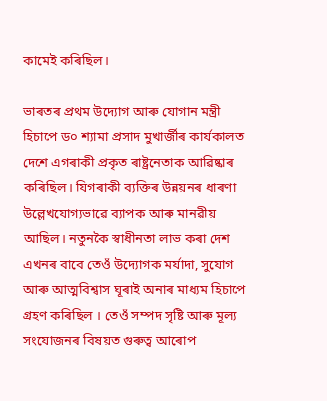কামেই কৰিছিল।

ভাৰতৰ প্ৰথম উদ্যোগ আৰু যোগান মন্ত্ৰী হিচাপে ড০ শ্যামা প্ৰসাদ মুখাৰ্জীৰ কাৰ্যকালত দেশে এগৰাকী প্ৰকৃত ৰাষ্ট্ৰনেতাক আৱিষ্কাৰ কৰিছিল। যিগৰাকী ব্যক্তিৰ উন্নয়নৰ ধাৰণা উল্লেখযোগ্যভাৱে ব্যাপক আৰু মানৱীয় আছিল। নতুনকৈ স্বাধীনতা লাভ কৰা দেশ এখনৰ বাবে তেওঁ উদ্যোগক মৰ্যাদা, সুযোগ আৰু আত্মবিশ্বাস ঘূৰাই অনাৰ মাধ্যম হিচাপে গ্ৰহণ কৰিছিল । তেওঁ সম্পদ সৃষ্টি আৰু মূল্য সংযোজনৰ বিষয়ত গুৰুত্ব আৰোপ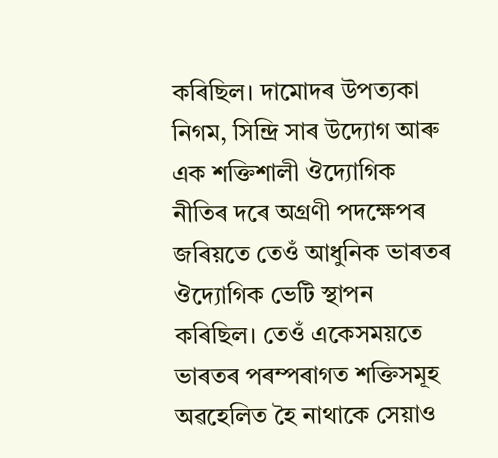কৰিছিল। দামোদৰ উপত্যকা নিগম, সিন্দ্ৰি সাৰ উদ্যোগ আৰু এক শক্তিশালী ঔদ্যোগিক নীতিৰ দৰে অগ্ৰণী পদক্ষেপৰ জৰিয়তে তেওঁ আধুনিক ভাৰতৰ ঔদ্যোগিক ভেটি স্থাপন কৰিছিল। তেওঁ একেসময়তে ভাৰতৰ পৰম্পৰাগত শক্তিসমূহ অৱহেলিত হৈ নাথাকে সেয়াও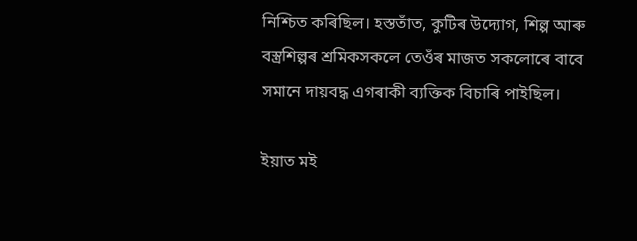নিশ্চিত কৰিছিল। হস্ততাঁত, কুটিৰ উদ্যোগ, শিল্প আৰু বস্ত্ৰশিল্পৰ শ্ৰমিকসকলে তেওঁৰ মাজত সকলোৰে বাবে সমানে দায়বদ্ধ এগৰাকী ব্যক্তিক বিচাৰি পাইছিল।

ইয়াত মই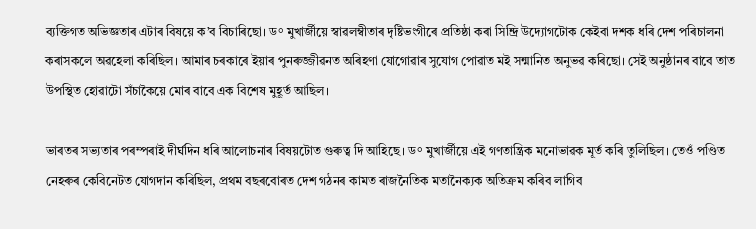ব্যক্তিগত অভিজ্ঞতাৰ এটাৰ বিষয়ে ক’ব বিচাৰিছো। ড° মুখাৰ্জীয়ে স্বাৱলম্বীতাৰ দৃষ্টিভংগীৰে প্ৰতিষ্ঠা কৰা সিন্দ্ৰি উদ্যোগটোক কেইবা দশক ধৰি দেশ পৰিচালনা কৰাসকলে অৱহেলা কৰিছিল। আমাৰ চৰকাৰে ইয়াৰ পুনৰুজ্জীৱনত অৰিহণা যোগোৱাৰ সুযোগ পোৱাত মই সন্মানিত অনুভৱ কৰিছো। সেই অনুষ্ঠানৰ বাবে তাত উপস্থিত হোৱাটো সঁচাকৈয়ে মোৰ বাবে এক বিশেষ মুহূৰ্ত আছিল।

ভাৰতৰ সভ্যতাৰ পৰম্পৰাই দীৰ্ঘদিন ধৰি আলোচনাৰ বিষয়টোত গুৰুত্ব দি আহিছে। ড° মুখাৰ্জীয়ে এই গণতান্ত্ৰিক মনোভাৱক মূৰ্ত কৰি তুলিছিল। তেওঁ পণ্ডিত নেহৰুৰ কেবিনেটত যোগদান কৰিছিল, প্ৰথম বছৰবোৰত দেশ গঠনৰ কামত ৰাজনৈতিক মতানৈক্যক অতিক্ৰম কৰিব লাগিব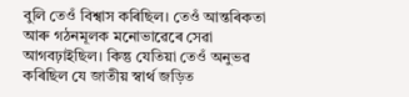বুলি তেওঁ বিশ্বাস কৰিছিল। তেওঁ আন্তৰিকতা আৰু গঠনমূলক মনোভাৱেৰে সেৱা আগবঢ়াইছিল। কিন্তু যেতিয়া তেওঁ অনুভৱ কৰিছিল যে জাতীয় স্বাৰ্থ জড়িত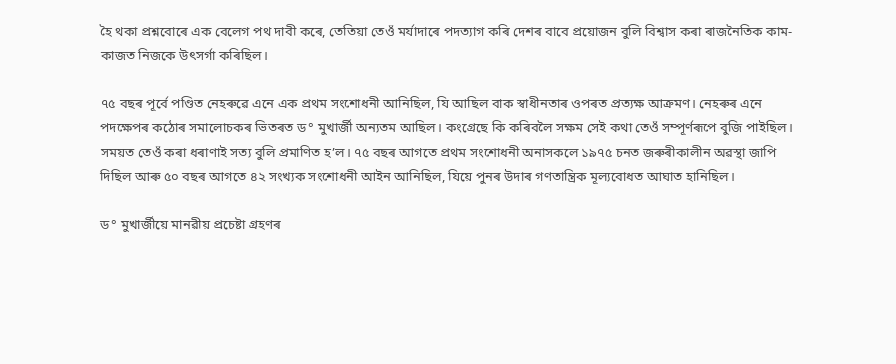হৈ থকা প্ৰশ্নবোৰে এক বেলেগ পথ দাবী কৰে, তেতিয়া তেওঁ মৰ্যাদাৰে পদত্যাগ কৰি দেশৰ বাবে প্ৰয়োজন বুলি বিশ্বাস কৰা ৰাজনৈতিক কাম-কাজত নিজকে উৎসৰ্গা কৰিছিল।

৭৫ বছৰ পূৰ্বে পণ্ডিত নেহৰুৱে এনে এক প্ৰথম সংশোধনী আনিছিল, যি আছিল বাক স্বাধীনতাৰ ওপৰত প্ৰত্যক্ষ আক্ৰমণ। নেহৰুৰ এনে পদক্ষেপৰ কঠোৰ সমালোচকৰ ভিতৰত ড° মুখাৰ্জী অন্যতম আছিল। কংগ্ৰেছে কি কৰিবলৈ সক্ষম সেই কথা তেওঁ সম্পূৰ্ণৰূপে বুজি পাইছিল। সময়ত তেওঁ কৰা ধৰাণাই সত্য বুলি প্ৰমাণিত হ’ল। ৭৫ বছৰ আগতে প্ৰথম সংশোধনী অনাসকলে ১৯৭৫ চনত জৰুৰীকালীন অৱস্থা জাপি দিছিল আৰু ৫০ বছৰ আগতে ৪২ সংখ্যক সংশোধনী আইন আনিছিল, যিয়ে পুনৰ উদাৰ গণতান্ত্ৰিক মূল্যবোধত আঘাত হানিছিল।

ড° মুখাৰ্জীয়ে মানৱীয় প্ৰচেষ্টা গ্ৰহণৰ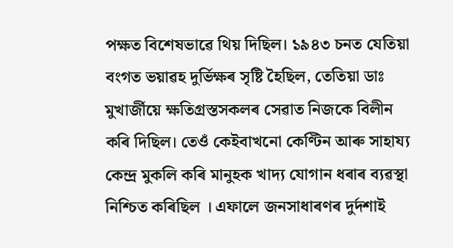পক্ষত বিশেষভাৱে থিয় দিছিল। ১৯৪৩ চনত যেতিয়া বংগত ভয়াৱহ দুৰ্ভিক্ষৰ সৃষ্টি হৈছিল, তেতিয়া ডাঃ মুখাৰ্জীয়ে ক্ষতিগ্ৰস্তসকলৰ সেৱাত নিজকে বিলীন কৰি দিছিল। তেওঁ কেইবাখনো কেণ্টিন আৰু সাহায্য কেন্দ্ৰ মুকলি কৰি মানুহক খাদ্য যোগান ধৰাৰ ব্যৱস্থা নিশ্চিত কৰিছিল । এফালে জনসাধাৰণৰ দুৰ্দশাই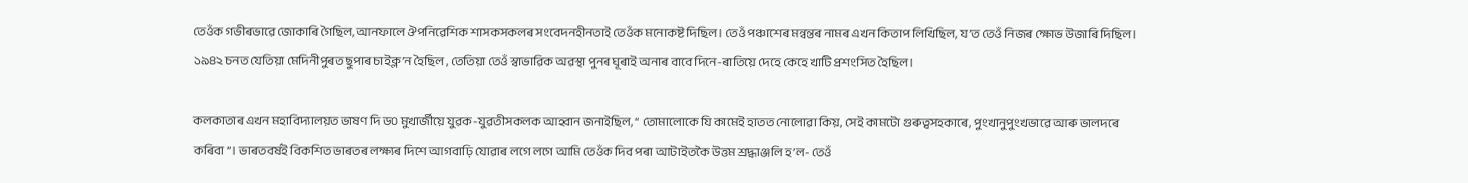তেওঁক গভীৰভাৱে জোকাৰি গৈছিল, আনফালে ঔপনিৱেশিক শাসকসকলৰ সংবেদনহীনতাই তেওঁক মনোকষ্ট দিছিল। তেওঁ পঞ্চাশেৰ মন্বন্তৰ নামৰ এখন কিতাপ লিখিছিল, য’ত তেওঁ নিজৰ ক্ষোভ উজাৰি দিছিল। ১৯৪২ চনত যেতিয়া মেদিনীপুৰত ছুপাৰ চাইক্ল’ন হৈছিল , তেতিয়া তেওঁ স্বাভাৱিক অৱস্থা পুনৰ ঘূৰাই অনাৰ বাবে দিনে-ৰাতিয়ে দেহে কেহে খাটি প্ৰশংসিত হৈছিল।

কলকাতাৰ এখন মহাবিদ্যালয়ত ভাষণ দি ড০ মুখাৰ্জীয়ে যুৱক-যুৱতীসকলক আহ্বান জনাইছিল, “ তোমালোকে যি কামেই হাতত নোলোৱা কিয়, সেই কামটো গুৰুত্বসহকাৰে, পুংখানুপুংখভাৱে আৰু ভালদৰে কৰিবা”। ভাৰতবৰ্ষই বিকশিত ভাৰতৰ লক্ষ্যৰ দিশে আগবাঢ়ি যোৱাৰ লগে লগে আমি তেওঁক দিব পৰা আটাইতকৈ উত্তম শ্ৰদ্ধাঞ্জলি হ’ল- তেওঁ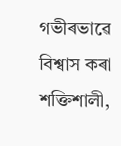গভীৰভাৱে বিশ্বাস কৰা শক্তিশালী,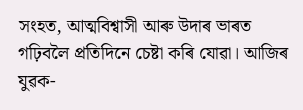সংহত, আত্মবিশ্বাসী আৰু উদাৰ ভাৰত গঢ়িবলৈ প্ৰতিদিনে চেষ্টা কৰি যোৱা। আজিৰ যুৱক-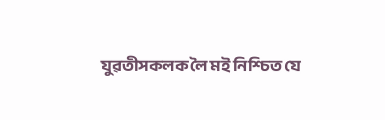যুৱতীসকলক লৈ মই নিশ্চিত যে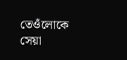তেওঁলোকে সেয়া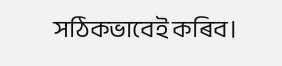সঠিকভাবেই কৰিব।